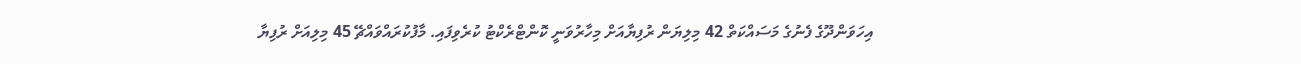އިހަވަންދޫގެ ފެނުގެ މަސައްކަތް 42 މިލިޔަން ރުފިޔާއަށް މިހާރުވަނީ ކޮންޓްރެކްޓު ކުރެވިފައި. މާފުކުރައްވައްޗޭ 45 މިލިއަށް ރުފިޔާ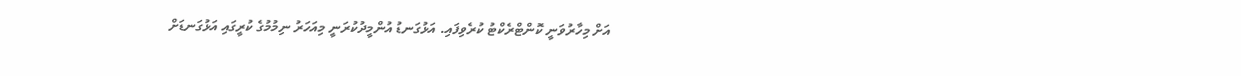އަށް މިހާރުވަނީ ކޮންޓްރެކްޓު ކުރެވިފައި. އަޅުގަނޑު އުންމީދުކުރަނީ މިއަހަރު ނިމުމުގެ ކުރީގައި އަޅުގަނޑަށް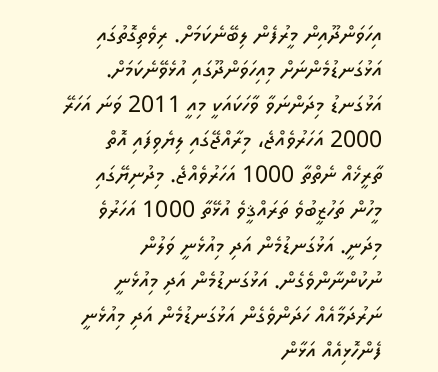އިހަވަންދޫއިން މީރުފެން ލިބޭނެކަމަށް. ރިވެތިގޮތުގައި އަޅުގަނޑުމެންނަށް މިއިހަވަންދޫގައި އުޅެވޭނެކަމަށް. އަޅުގަނޑު މިދަންނަވާ ވާހަކައަކީ މިއީ 2011 ވަނަ އަހަރޭ 2000 އަހަރުވެއްޖެ، މިރާއްޖޭގައި ލިޔެވިފައި އޮތް ތާރީޚެއް ނެތްތާ 1000 އަހަރުވެއްޖެ. މިދުނިޔޭގައި މީހުން ތަހުޒީބުވެ ތަރައްޤީވެ އުޅޭތާ 1000 އަހަރުވެ މިދަނީ. އަޅުގަނޑުމެން އަދި މިއުޅެނީ ވަލުން ނުކުންނާންވެގެން. އަޅުގަނޑުމެން އަދި މިއުޅެނީ ނަރުދަމާއެއް ހަދަންވެގެން އަޅުގަނޑުމެން އަދި މިއުޅެނީ ފެންހޮޅިއެއް އަޅާން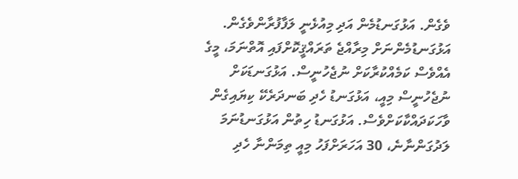ވެގެން. އަޅުގަނޑުމެން އަދި މިއުޅެނީ ލަފާފުރާންވެގެން. އަޅުގަނޑުމެންނަށް މިރާއްޖެ ތަރައްޤީކޮށްފައި އޮތްނަމަ، މީގެ އެއްވެސް ކަމެއްކުރާކަށް ނުޖެހުނީސް. އަޅުގަނޑަކަށް ނުޖެހުނީސް މިއީ، އަޅުގަނޑު ހެދި ބަނދަރެކޭ ކިޔައިގެން ވާހަކަދައްކާކަށްވެސް. އަޅުގަނޑު ހިތުން އަޅުގަނޑުނަމަ ލަދުގަންނާނެ، 30 އަހަރަށްފަހު މިއީ ތިމަންނާ ހެދި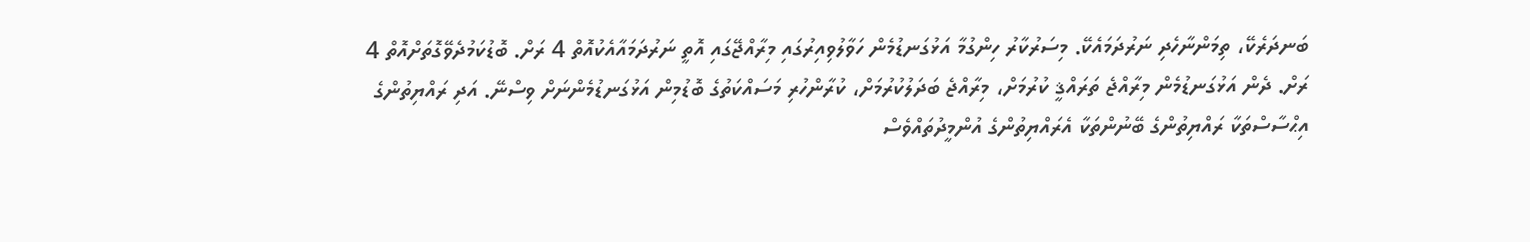ބަނދަރެކޭ، ތިމަންނާހެދި ނަރުދަމައެކޭ. މިސަރުކާރު ހިންގުމާ އަޅުގަނޑުމެން ހަވާލުވިއިރުގައި މިރާއްޖޭގައި އޮތީ ނަރުދަމައާއެކުއޮތް 4 ރަށް. ބޮޑުކަމުދެވޭގޮތަށްއޮތް 4 ރަށް. ދެން އަޅުގަނޑުމެން މިރާއްޖެ ތަރައްޤީ ކުރުމަށް، މިރާއްޖެ ބަދަލުކުރުމަށް، ކުރާންހުރި މަސައްކަތުގެ ބޮޑުމިން އަޅުގަނޑުމެންނަށް ވިސްނޭ. އަދި ރައްޔިތުންގެ އިޙްސާސްތަކާ ރައްޔިތުންގެ ބޭނުންތަކާ އެރައްޔިތުންގެ އުންމީދުތައްވެސް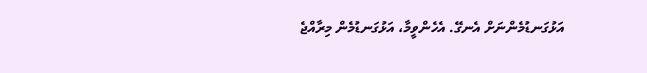އަޅުގަނޑުމެންނަށް އެނގޭ. އެހެންވީމާ، އަޅުގަނޑުމެން މިރާއްޖެ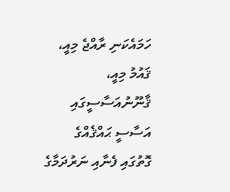ހަމައެކަނި ރާއްޖެ މިއީ، ޤައުމު މިއީ، ޤާނޫނުއަސާސީގައި އަސާސީ ޙައްޤެއްގެ ގޮތުގައި ފެނާއި ނަރުދަމާގެ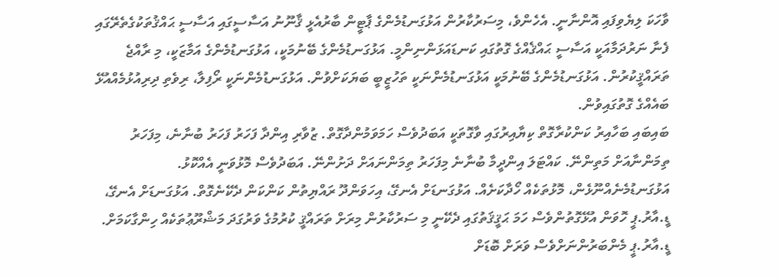ވާހަކަ ލިޔެވިފައި އޮންނާނީ. އެހެންވެ، މިސަރުކާރުން އަޅުގަނޑުމެންގެ ޕާޓީން ބާރުއެޅީ ޤާނޫނު އަސާސީގައި އަސާސީ ޙައްޤުތަކުގެތެރޭގައި ފެނާ ނަރުދަމާއަކީ އަސާސީ ޙައްޤެއްގެ ގޮތުގައި ކަނޑައަޅަންނިންމީ. އަޅުގަނޑުމެންގެ ބޭނުމަކީ، އަޅުގަނޑުމެންގެ އަމާޒަކީ، މި ރާއްޖެ ތަރައްޤީކުރުން. އަޅުގަނޑުމެންގެ ބޭނުމަކީ އަޅުގަނޑުމެންނަކީ ތަހުޒީބީ ބަޔަކަށްވުން. އަޅުގަނޑުމެންނަކީ ރޯފިލާ، ރިވެތި ދިރިއުޅުމެއްއުޅޭ ބައެއްގެ ގޮތުގައިވުން.
ބައިބައި ބަހާއިރު ކަންކުރާގޮތް ކިޔާއިރުގައި ވާގޮތަކީ އަބަދުވެސް ހަމަވަމުންދާގޮތް. ޒުވާރި އިންދާ ފަހަރު ފަހަރު ބުނާނެ، މިފަހަރު ތިމަންނާއަށް މަތިންނޭ. ކައްޓަލަ އިންދީމާ ބުނާނެ މިފަހަރު ތިމަންނައަށް ދަށުންނޭ. އަބަދުވެސް މޮޅުވަނީ އެއްކޮޅު. އަޅުގަނޑުމެނެއްނޫޅެން، މޮޅުތަކެއް ހޯދާކަށެއް. އަޅުގަނޑަށް އެނގޭ، އިހަވަންދޫ ރައްޔިތުން ކަންކަން ދެކޭނެގޮތް. އަޅުގަނޑަށް އެނގޭ، ޑީ.އާރު.ޕީ ހޮވަން އުޅޭގޮތުންވެސް ހަމަ ޙަޤީޤަތުގައި ދެކޭނީ މި ސަރުކާރުން މިރަށް ތަރައްޤީ ކުރުމުގެ ވަރުގަދަ މަޝްރޫޢުތަކެއް ހިންގާކަމަށް. ޑީ.އާރު.ޕީ މެންބަރުންނަށްވެސް ވަރަށް ބޮޑަށް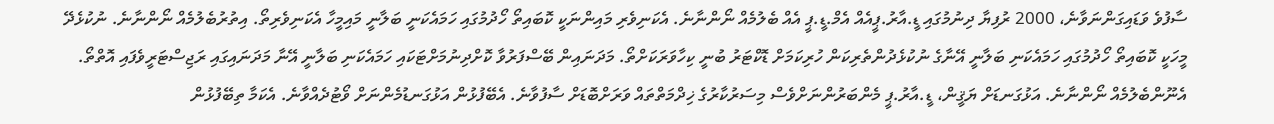ސާފުވެ ވަޑައިގަންނަވާނެ، 2000 ރުފިޔާ ދިނުމުގައި ޑީ.އާރު.ޕީއެއް އެމް.ޑީ.ޕީ އެއް ބެލުމެއް ނޯންނާނެ. އެކަނިވެރި މައިންނަކީ ކޮބައިތޯ ހޯދުމުގައި ހަމައެކަނީ ބަލާނީ މައިމީހާ އެކަނިވެރިތޯ. އިތުރުބެލުމެއް ނޯންނާނެ. ނުކުޅެދޭ މީހަކީ ކޮބައިތޯ ހޯދުމުގައި ހަމައެކަނި ބަލާނީ އޭނާގެ ނުކުޅެދުންތެރިކަން ހުރިކަމަށް ޑޮކްޓަރު ބުނީ ކިހާވަރަކަށްތޯ. މަދަނައިން ބޭސްފަރުވާ ކޮށްދިނުމަށްޓަކައި ހަމައެކަނި ބަލާނީ އޭނާ މަދަނައިގައި ރަޖިސްޓަރީވެފައި އޮތްތޯ. އެނޫންބެލުމެއް ނޯންނާނެ. އަޅުގަނޑަށް ޔަޤީން، ޑީ.އާރު.ޕީ މެންބަރުންނަށްވެސް މިސަރުކާރުގެ ޚިދްމަތްތައް ވަރަށްބޮޑަށް ސާފުވާނެ. އެބޭފުޅުން އަޅުގަނޑުމެންނަށް ވޯޓުދެއްވާނެ. އެކަމާ ތިބޭފުޅުން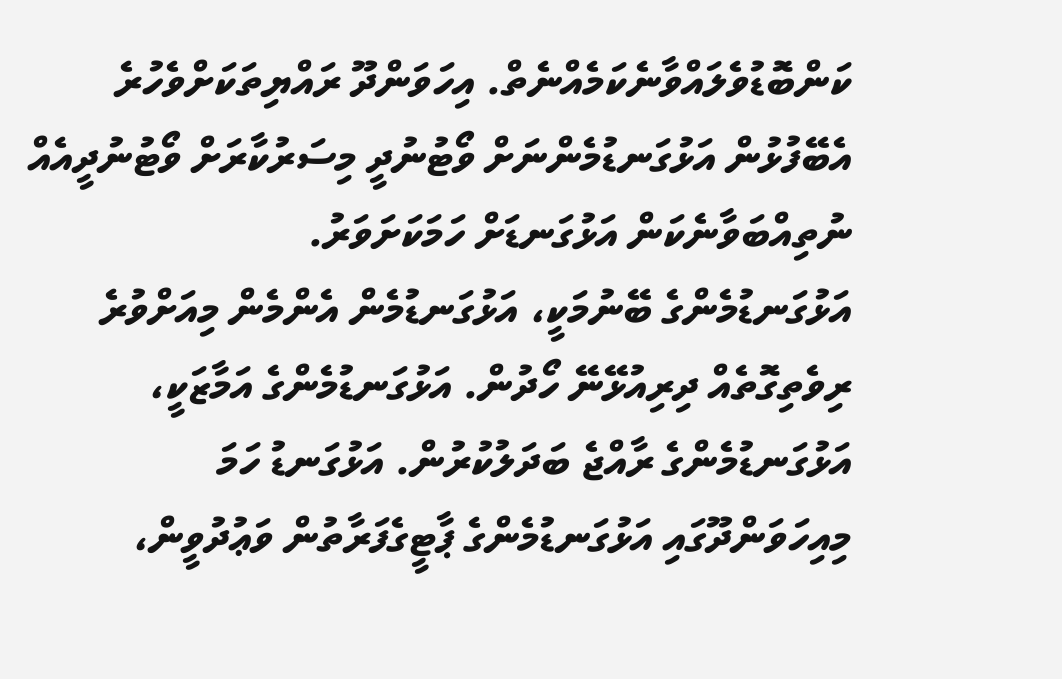ކަންބޮޑުވެލައްވާނެކަމެއްނެތް. އިހަވަންދޫ ރައްޔިތަކަށްވެހުރެ އެބޭފުޅުން އަޅުގަނޑުމެންނަށް ވޯޓުނުދީ މިސަރުކާރަށް ވޯޓުނުދީއެއް ނުތިއްބަވާނެކަން އަޅުގަނޑަށް ހަމަކަށަވަރު.
އަޅުގަނޑުމެންގެ ބޭނުމަކީ، އަޅުގަނޑުމެން އެންމެން މިއަށްވުރެ ރިވެތިގޮތެއް ދިރިއުޅޭނޭ ހޯދުން. އަޅުގަނޑުމެންގެ އަމާޒަކީ، އަޅުގަނޑުމެންގެ ރާއްޖެ ބަދަލުކުރުން. އަޅުގަނޑު ހަމަ މިއިހަވަންދޫގައި އަޅުގަނޑުމެންގެ ޕާޓީގެފަރާތުން ވަޢުދުވީން،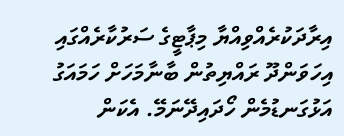އިރާދަކުރެއްވިއްޔާ މިޕާޓީގެ ސަރުކާރެއްގައި އިހަވަންދޫ ރައްޔިތުން ބާނާމަހަށް ހަމައަގު އަޅުގަނޑުމެން ހޯދައިދޭނަމޭ. އެކަން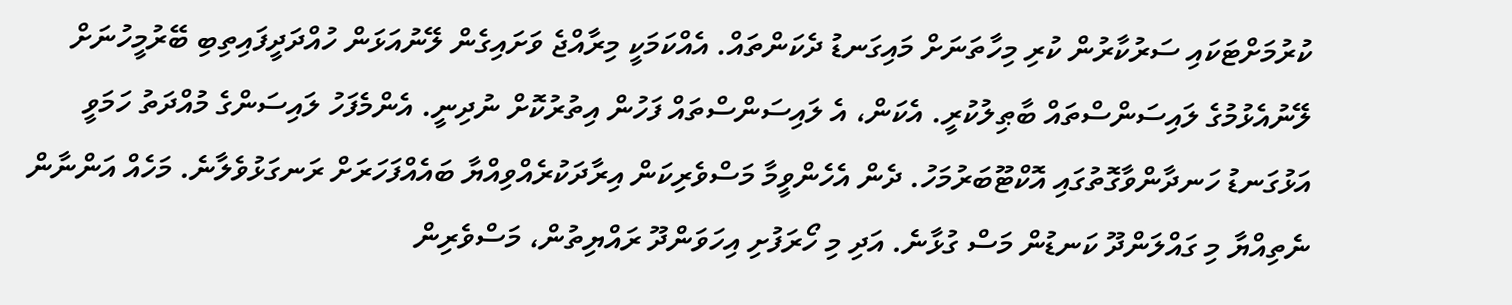ކުރުމަށްޓަކައި ސަރުކާރުން ކުރި މިހާތަނަށް މައިގަނޑު ދެކަންތައް. އެއްކަމަކީ މިރާއްޖެ ވަށައިގެން ލޭނުއަޅަން ހުއްދަދީފައިތިބި ބޭރުމީހުނަށް ލޭނުއެޅުމުގެ ލައިސަންސްތައް ބާޠިލުކުރީ. އެކަން، އެ ލައިސަންސްތައް ފަހުން އިތުރުކޮށް ނުދިނީ. އެންމެފަހު ލައިސަންގެ މުއްދަތު ހަމަވީ އަޅުގަނޑު ހަނދާންވާގޮތުގައި އޮކްޓޫބަރުމަހު. ދެން އެހެންވީމާ މަސްވެރިކަން އިރާދަކުރެއްވިއްޔާ ބައެއްފަހަރަށް ރަނގަޅުވެލާނެ. މަހެއް އަންނާން ނެތިއްޔާ މި ގައްލަންދޫ ކަނޑުން މަސް ގުޅާނެ. އަދި މި ހޯރަފުށި އިހަވަންދޫ ރައްޔިތުން، މަސްވެރިން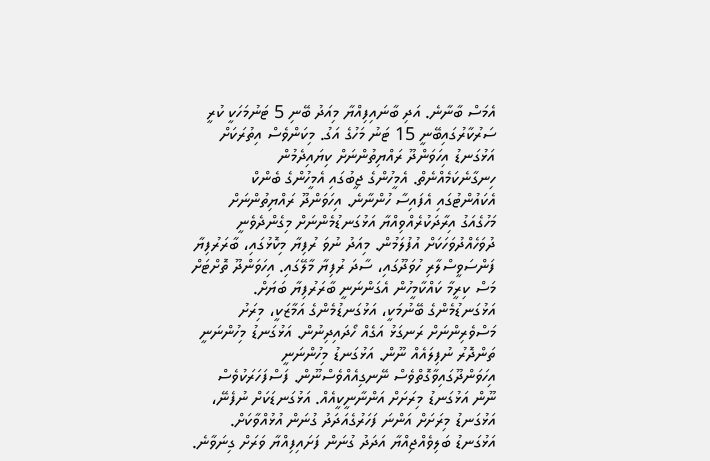އެމަސް ބާނާނެ. އަދި ބާނައިފިއްޔާ މިއަދު ބޭނި 5 ޓަނުމަހަކީ ކުރީ ސަރުކާރުގައިބޭނީ 15 ޓަނު މަހުގެ އަގު. މިކަންވެސް އިތުރަކަށް އަޅުގަނޑު އިހަވަންދޫ ރައްޔިތުންނަށް ކިޔައިދެމުން ހިނގާނެކަމެއްނެތް. އެމީހުންގެ ޖީބުގައި އެމީހުންގެ ބެންކް އެކައުންޓުގައި އެފައިސާ ހުންނާނެ. އިހަވަންދޫ ރައްޔިތުންނަށް މަހުގެއަގު އިރާދަކުރެއްވިއްޔާ އަޅުގަނޑުމެންނަށް މިގެންދެވެނީ ދުވަހެއްދުވަހަކަށް އުފުލަމުން. މިއަދު ނުވަ ރުފިޔާ މިކޮޅުގައި، ބާރަރުފިޔާ ފަންސަވީސްލާރި ހުވަދޫގައި، ސާދަ ރުފިޔާ މާލޭގައި. އިހަވަންދޫ ތޮށްޓަށް މަސް ކިރީމާ ކައްކާމީހުން އެގަންނަނީ ބާރަރުފިޔާ ބަޔަށް. އަޅުގަނޑުމެންގެ ބޭނުމަކީ، އަޅުގަނޑުމެންގެ އަމާޒަކީ، މިރަށު މަސްވެރިންނަށް ރަނގަޅު އަގެއް ހޯދައިދިނުން. އަޅުގަނޑު މިހުންނަނީ ތަންދޮރު ނުފިލައެއް ނޫން. އަޅުގަނޑު މިހުންނަނީ އިހަވަންދޫގައިވާގޮތްވެސް ނޭނގިއެއްވެސްނޫން. ފަސްފަހަރަކުވެސް ނޫން އަޅުގަނޑު މިރަށަށް އަންނާނީކީއެއް. އަޅުގަނޑަކަށް ނުފެނޭ، އަޅުގަނޑު މިރަށަށް އަންނަ ފަހަރުގެއަދަދު ގުނަން އުޅުއްވާކަށް. އަޅުގަނޑު ބަލިވެއްޖިއްޔާ އަދަދު ގުނަން ފަށައިފިއްޔާ ވަރަށް ގިނަވާނެ.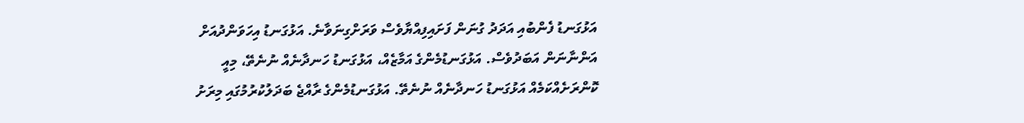އަޅުގަނޑު ފެންބުއި އަދަދު ގުނަން ފަށައިފިއްޔާވެސް ވަރަށްގިނަވާނެ. އަޅުގަނޑު އިހަވަންދުއަށް އަންނާނަން އަބަދުވެސް. އަޅުގަނޑުމެންގެ އަމާޒެއް، އަޅުގަނޑު ހަނދާނެއް ނުނެތޭ، މިއީ ކޮންރަށެއްކަމެއް އަޅުގަނޑު ހަނދާނެއް ނުނެތޭ. އަޅުގަނޑުމެންގެ ރާއްޖެ ބަދަލުކުރުމުގައި މިރަށު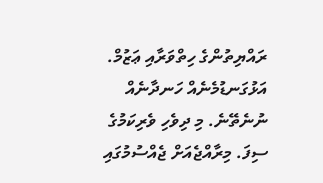ރައްޔިތުންގެ ހިތްވަރާއި ޢަޒުމް. އަޅުގަނޑުމެނެއް ހަނދާނެއް ނުނެތޭނެ. މި ދިވެހި ވެރިކަމުގެ ސިފަ. މިރާއްޖެއަށް ޖެއްސުމުގައި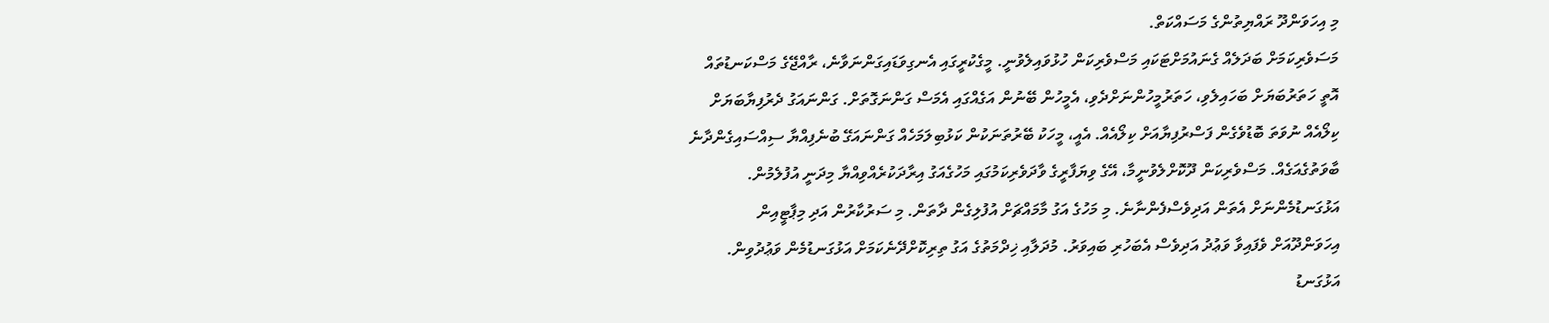މި އިހަވަންދޫ ރައްޔިތުންގެ މަސައްކަތް.
މަސަވެރިކަމަށް ބަދަލެއް ގެނައުމަށްޓަކައި މަސްވެރިކަން ހުޅުވައިލެވުނީ. މީގެކުރީގައި އެނގިވަޑައިގަންނަވާނެ، ރާއްޖޭގެ މަސްކަނޑުތައް އޮތީ ހަތަރުބަޔަށް ބަހައިލެވި، ހަތަރުމީހުންނަށްދެވި، އެމީހުން ބޭނުން އަގެއްގައި އެމަސް ގަންނަގޮތަށް. ގަންނައަގު ދެރުފިޔާބަޔަށް ކިލޯއެއް ނުވަތަ ބޮޑުވެގެން ފަސްރުފިޔާއަށް ކިލޯއެއް. އެއީ، މީހަކު ބޭރުތަނަކުން ކަޅުބިލަމަހެއް ގަންނައަގޭ ބުނެފިއްޔާ ސިއްސައިގެންދާނެ ބާވަތުގެއަގެއް. މަސްވެރިކަން ދޫކޮށްލެވުނީމާ، އޭގެ ވިޔަފާރީގެ ވާދަވެރިކަމުގައި މަހުގެއަގު އިރާދަކުރެއްވިއްޔާ މިދަނީ އުފުލެމުން. އަޅުގަނޑުމެންނަށް އެތަން އަދިވެސްފެންނާނެ. މި މަހުގެ އަގު މާމައްޗަށް އުފުލިގެން ދާތަން. މި ސަރުކާރުން އަދި މިޕާޓީއިން އިހަވަންދޫއަށް ވެފައިވާ ވަޢުދު އަދިވެސް އެބަހުރި ބައިވަރު. މުދަލާއި ޚިދްމަތުގެ އަގު ތިރިކޮށްދޭނެކަމަށް އަޅުގަނޑުމެން ވަޢުދުވިން. އަޅުގަނޑު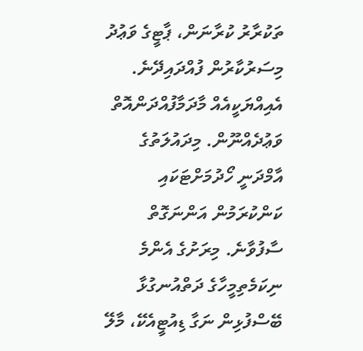ތަކުރާރު ކުރާނަން، ޕާޓީގެ ވަޢުދު މިސަރުކާރުން ފުއްދައިދޭނެ. އެއިއްޔަކީއެއް މާދަމާފުއްދަންއޮތް ވަޢުދެއްނޫން. މިދައުލަތުގެ އާމްދަނީ ހޯދުމަށްޓަކައި ކަންކުރަމުން އަންނަގޮތް ސާފުވާނެ. މިރަށުގެ އެންމެ ނިކަމެތިމީހާގެ ދަތްއުނގުޅާ ބޭސްފުޅިން ނަގާ ޑިއުޓީއެކޭ، މާލޭ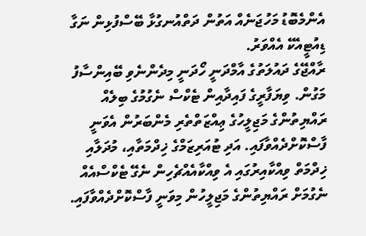އެންމެބޮޑު މަހުޖަނެއް އަތުން ދަތްއުނގުޅާ ބޭސްފުޅިން ނަގާ ޑިއުޓީއެކޭ އެއްވަރު.
ރާއްޖޭގެ ދައުލަތުގެ އާމްދަނީ ހޯދަނީ މިދެންނެވި ބޭއިންސާފު މަގުން. ވިޔަފާރީގެ ފައިދާއިން ޓެކްސް ނެގުމުގެ ބިލެއް ރައްޔިތުންގެ މަޖިލީހުގެ ޢިއްޒަތްތެރި މެންބަރުން އެވަނީ ފާސްކޮށްދެއްވާފައި. އަދި ޓުއަރިޒަމްގެ ޚިދްމަތާއި، މުދަލާއި ޚިދްމަތް ވިއްކާއިރުގައި އެ ވިއްކާއެއްޗެހިން ނެގޭ ޓެކްސްއެއް ނެގުމަށް ރައްޔިތުންގެ މަޖިލީހުން މިވަނީ ފާސްކޮށްދެއްވާފައި.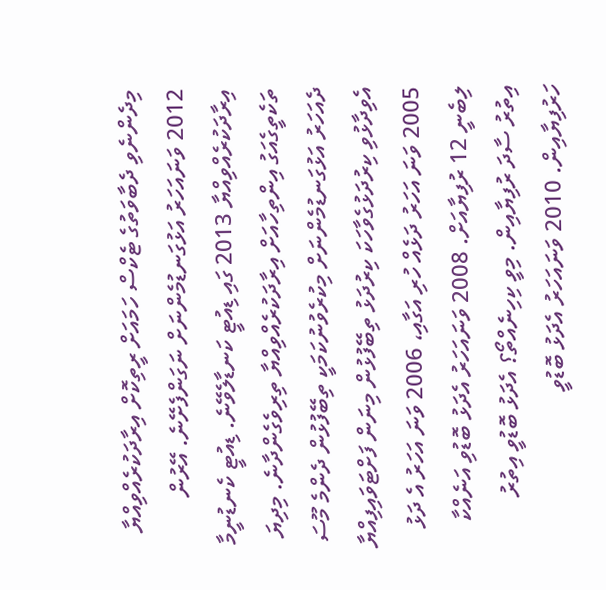މިދެންނެވި ދެބާވަތުގެ ޓެކްސް ހަމައަށް ރީތިކޮށް އިރާދަކުރެއްވިއްޔާ 2012 ވަނައަހަރު އަޅުގަނޑުމެންނަށް ނަގަންފެށޭނެ. އޭރުން އިރާދަކުރެއްވިއްޔާ 2013 ގައި ޑިއުޓީ ކަނޑާލެވޭނެ. ޑިއުޓީ ކެނޑުނީމާ ތަކެތީގެއަގު އިންތިހާއަށް އިރާދަކުރެއްވިއްޔާ ތިރިވެގެންދާނެ. މިދިޔަ ދެއަހަރު އަޅުގަނޑުމެންނަށް މިކުރެވުނުކަމަކީ ތިބޭފުޅުން ދެންމެ މޫސަ އެވިދާޅުވި ކިރުދަޅުގެވާހަކަ ކިރުދަޅު ތިބޭފުޅުން މިނަން ފަށްޓަވައިފިއްޔާ 2005 ވަނަ އަހަރު ދަޅެއް ހުރި އަގާއި، 2006 ވަނަ އަހަރު އެ ދަޅު ލިބެނީ 12 ރުފިޔާއަށް. 2008 ވަނައަހަރު އެދަޅު ބޮޑުވި އަނެއްކާ އިތުރު ސާދަ ރުފިޔާއިން. މިވީ ކިހިނެއްތޯ؟ އެދަޅު ބޮޑުވީ އިތުރު ހަރުފިޔާއިން. 2010 ވަނައަހަރު އެދަޅު ބޮޑުވީ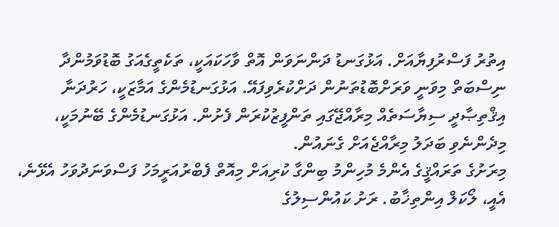އިތުރު ފަސްރުފިޔާއަށް. އަޅުގަނޑު ދަންނަވަން އޮތް ވާހަކައަކީ، ތަކެތީގެއަގު ބޮޑުވަމުންދާ ނިސްބަތް މިވަނީ ވަރަށްބޮޑުތަނުން ދަށްކުރެވިފައޭ. އަޅުގަނޑުމެންގެ އަމާޒަކީ، ހަރުދަނާ އިޤްތިޞާދީ ސިޔާސަތެއް މިރާއްޖޭގައި ތަންފީޒުކުރަން ފެށުން. އަޅުގަނޑުމެންގެ ބޭނުމަކީ، މިދެންނެވި ބަދަލު މިރާއްޖެއަށް ގެނައުން.
މިރަށުގެ ތަރައްޤީގެ އެންމެ މުހިންމު ބިންގާ ކުރިއަށް މިއޮތް ފެބްރުއަރީމަހު ފަސްވަނަދުވަހު އެޅޭނެ، އެއީ، ލޯކަލް އިންތިޚާބު. ރަށު ކައުންސިލުގެ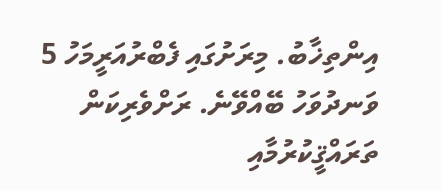އިންތިޚާބު. މިރަށުގައި ފެބްރުއަރީމަހު 5 ވަނދުވަހު ބޭއްވޭނެ. ރަށްވެރިކަން ތަރައްޤީކުރުމާއި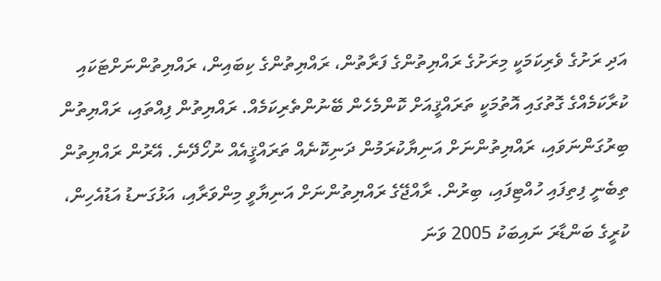އަދި ރަށުގެ ވެރިކަމަކީ މިރަށުގެ ރައްޔިތުންގެ ފަރާތުން، ރައްޔިތުންގެ ކިބައިން، ރައްޔިތުންނަށްޓަކައި ކުރާކަމެއްގެ ގޮތުގައި އޮތުމަކީ ތަރައްޤީއަށް ކޮންމެހެން ބޭނުންތެރިކަމެއް. ރައްޔިތުން ފިއްތައި، ރައްޔިތުން ބިރުގަންނަވައި، ރައްޔިތުންނަށް އަނިޔާކުރަމުން ދަނިކޮނެއް ތަރައްޤީއެއް ނުހޯދޭނެ. އޭރުން ރައްޔިތުން ތިބެނީ ފިތިފައި ހުއްޓިފައި، ބިރުން. ރާއްޖޭގެ ރައްޔިތުންނަށް އަނިޔާވީ މިންވަރާއި، އަޅުގަނޑު އަޑުއެހިން، ކުރީގެ ބަންޑާރަ ނައިބަކު 2005 ވަނަ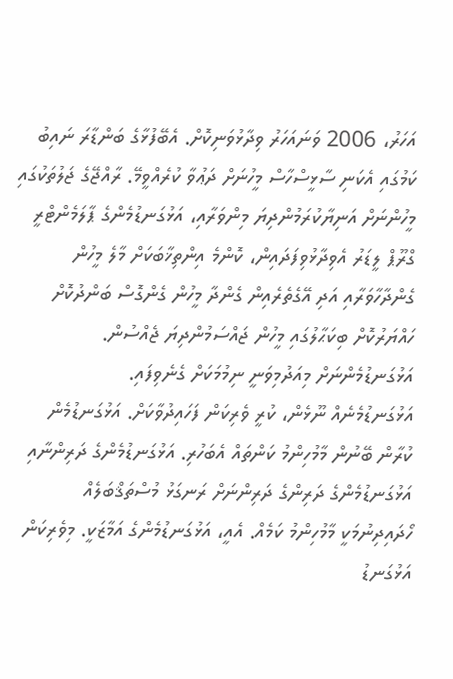އަހަރު، 2006 ވަނައަހަރު ވިދާޅުވަނިކޮށް. އެބޭފުޅާގެ ބަންޑާރަ ނައިބު ކަމުގައި އެކަނި ސާޅީސްހާސް މީހުނަށް ދަޢުވާ ކުރެއްވީމޭ. ރާއްޖޭގެ ޖަލުތަކުގައި މީހުންނަށް އަނިޔާކުރަމުންދިޔަ މިންވަރާއި، އަޅުގަނޑުމެންގެ ޕާލަމެންޓްރީ ގްރޫޕް ލީޑަރު އެވިދާޅުވިފަދައިން، ކޮންމެ އިންތިޚާބަކަށް މާލެ މީހުން ގެންދާހާވަރާއި އަދި އޭގެތެރެއިން ގެންދާ މީހުން ގެންގޮސް ބަންދުކޮށް ހައްޔަރުކޮށް ބިކަޙާލުގައި މީހުން ޖައްސަމުންދިޔަ ޖެއްސުން. އަޅުގަނޑުމެންނަށް މިއަދުމިވަނީ ނިމުމަކަށް ގެނެވިފައި.
އަޅުގަނޑުމެނެއް ނޫޅެން، ކުރީ ވެރިކަން ފަހައިދުވާކަށް. އަޅުގަނޑުމެން ކުރާން ބޭނުން މާމުހިންމު ކަންތައް އެބަހުރި. އަޅުގަނޑުމެންގެ ދަރިންނާއި އަޅުގަނޑުމެންގެ ދަރިންގެ ދަރިންނަށް ރަނގަޅު މުސްތަޤްބަލެއް ހޯދައިދިނުމަކީ މާމުހިންމު ކަމެއް. އެއީ، އަޅުގަނޑުމެންގެ އަމާޒަކީ. މިވެރިކަން އަޅުގަނޑު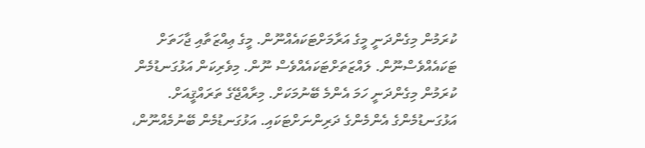ކުރަމުން މިގެންދަނީ މީގެ އަރާމަށްޓަކައެއްނޫން. މީގެ ޢިއްޒަތާއި ޖާހަތަށް ޓަކައެއްވެސްނޫން. ލައްޒަތަށްޓަކައެއްވެސް ނޫން. މިވެރިކަން އަޅުގަނޑުމެން ކުރަމުން މިގެންދަނީ ހަމަ އެންމެ ބޭނުމަކަށް. މިރާއްޖޭގެ ތަރައްޤީއަށް. އަޅުގަނޑުމެންގެ އެންމެންގެ ދަރިންނަށްޓަކައި. އަޅުގަނޑުމެން ބޭނުމެއްނޫން،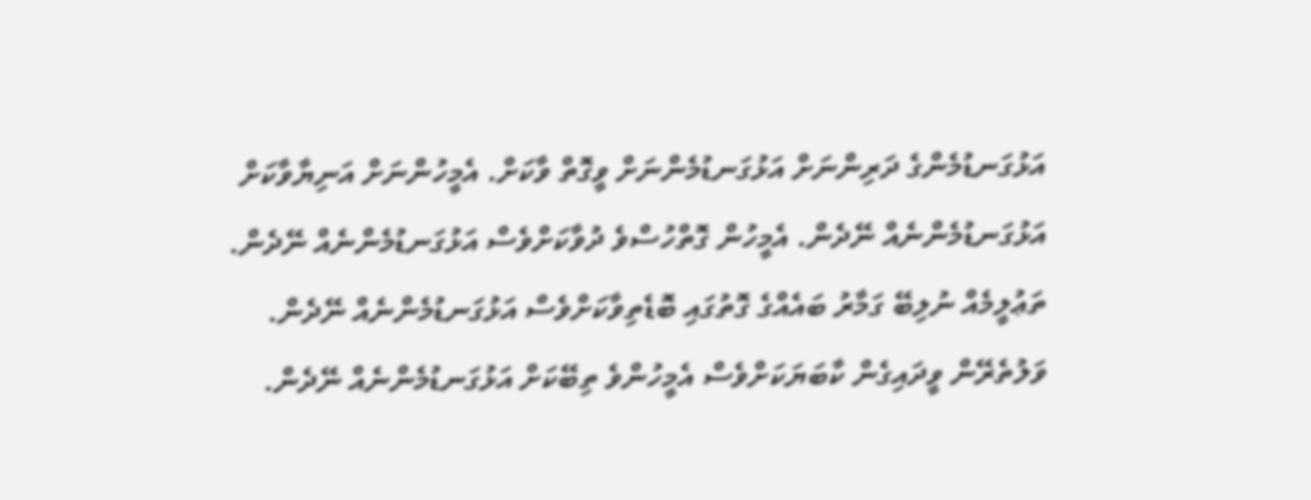އަޅުގަނޑުމެންގެ ދަރިންނަށް އަޅުގަނޑުމެންނަށް ވީގޮތް ވާކަށް. އެމީހުންނަށް އަނިޔާވާކަށް އަޅުގަނޑުމެންނެއް ނޭދެން. އެމީހުން ގޮތްހުސްވެ ދުވާކަށްވެސް އަޅުގަނޑުމެންނެއް ނޭދެން. ތަޢުލީމެއް ނުލިބޭ ގަމާރު ބައެއްގެ ގޮތުގައި ބޮޑެތިވާކަށްވެސް އަޅުގަނޑުމެންނެއް ނޭދެން. ވަލުތެރޭން ވީދައިގެން ކާބަޔަކަށްވެސް އެމީހުންވެ ތިބޭކަށް އަޅުގަނޑުމެންނެއް ނޭދެން.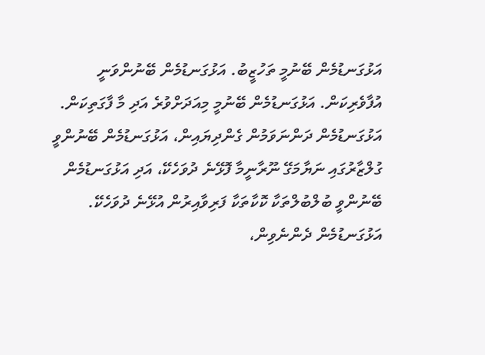އަޅުގަނޑުމެން ބޭނުމީ ތަހުޒީބު. އަޅުގަނޑުމެން ބޭނުންވަނީ އުފާވެރިކަން. އަޅުގަނޑުމެން ބޭނުމީ މިއަދަށްވުރެ އަދި މާ ފާގަތިކަން. އަޅުގަނޑުމެން ދަންނަވަމުން ގެންދިޔައިން، އަޅުގަނޑުމެން ބޭނުންވީ ގުލްޒާރުގައި ނަޔާމަގޭ ނޫރާނީމާ ފޮޅޭނެ ދުވަހެކޭ، އަދި އަޅުގަނޑުމެން ބޭނުންވީ ބުލްބުލްތަކާ ކޮކާތަކާ ފަރިވާއިރުން އުޅޭނެ ދުވަހެކޭ. އަޅުގަނޑުމެން ދެންނެވިން،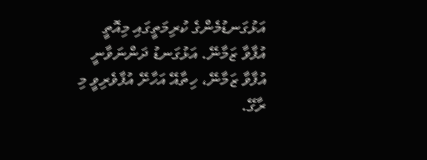އަޅުގަނޑުމެންގެ ކުރިމަތީގައި މިއޮތީ އުފާވާ ޒަމާނޭ. އަޅުގަނޑު ދަންނަވާނީ އުފާވާ ޒަމާނޭ، ހިތާއޭ އަހާށޭ އުފާވެރިވީ މި ރާގޭ.